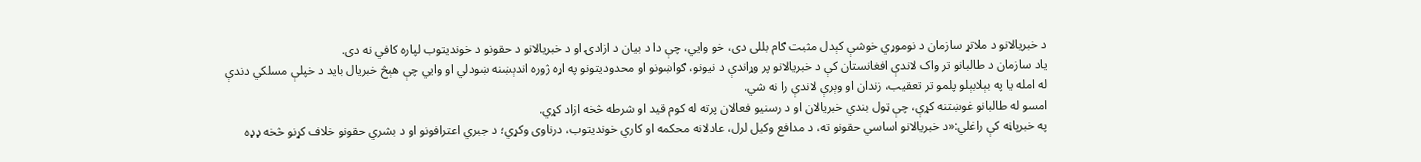د خبریالانو د ملاتړ سازمان د نوموړي خوشې کېدل مثبت ګام بللی دی، خو وايي، چې دا د بیان د ازادۍ او د خبریالانو د حقونو د خوندیتوب لپاره کافي نه دی.
یاد سازمان د طالبانو تر واک لاندې افغانستان کې د خبریالانو پر وړاندې د نیونو، ګواښونو او محدودیتونو په اړه ژوره اندېښنه ښودلي او وايي چې هېڅ خبریال باید د خپلې مسلکي دندې له امله یا په بېلابېلو پلمو تر تعقیب، زندان او وېرې لاندې را نه شي.
امسو له طالبانو غوښتنه کړې، چې ټول بندي خبریالان او د رسنیو فعالان پرته له کوم قید او شرطه څخه ازاد کړي.
په خبرپاڼه کې راغلي:«د خبریالانو اساسي حقونو ته، د مدافع وکیل لرل، عادلانه محکمه او کاري خوندیتوب، درناوی وکړي؛ د جبري اعترافونو او د بشري حقونو خلاف کړنو څخه ډډه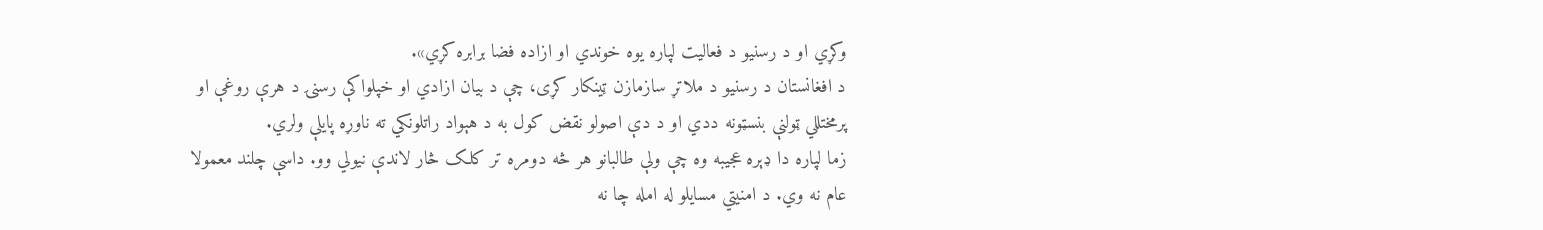وکړي او د رسنیو د فعالیت لپاره یوه خوندي او ازاده فضا برابره کړي».
د افغانستان د رسنیو د ملاتړ سازمازن ټینکار کړی، چې د بیان ازادي او خپلواکې رسنۍ د هرې روغې او پرمختللي ټولنې بنسټونه ددي او د دې اصولو نقض کول به د هېواد راتلونکي ته ناوړه پایلې ولري.
زما لپاره دا ډېره عجیبه وه چې ولې طالبانو هر څه دومره تر کلک څار لاندې نیولي وو. داسې چلند معمولا عام نه وي. د امنیتي مسایلو له امله چا نه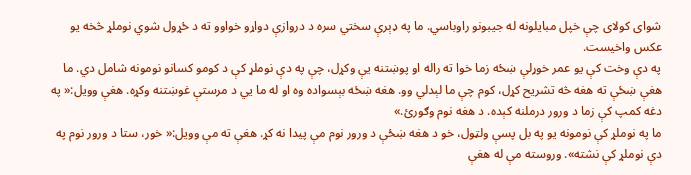شوای کولای چې خپل مبایلونه له جیبونو راوباسي. ما په ډېرې سختي سره د دروازې دواړو خواوو ته د ځړول شوي نوملړ څخه یو عکس واخیست.
په دې وخت کې یو عمر خوړلې ښځه زما خوا ته راله او پوښتنه یې وکړل، چې په دې نوملړ کې د کومو کسانو نومونه شامل دي. ما هغې ښځې ته هغه څه تشریح کړل، کوم چې ما لېدلي وو. هغه ښځه بېسواده وه او له ما يي د مرستې غوښتنه وکړه. هغې وویل:« په دغه کمپ کې زما د ورور درملنه کېده. د هغه نوم وګورئ.»
ما په نوملړ کې نومونه یو په بل پسې ولټول، خو د هغه ښځې د ورور نوم مې پیدا نه کړ. هغې ته مې وویل:« خور، ستا د ورور نوم په دې نوملړ کې نشته». وروسته مې له هغې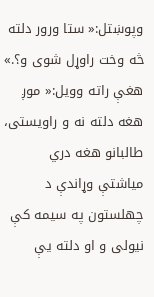وپوښتل:« ستا ورور دلته څه وخت راوړل شوی و؟.»
هغې راته وویل:« موږ هغه دلته نه و راویستی، طالبانو هغه دري میاشتې وړاندې د چهلستون په سیمه کې نیولی و او دلته یې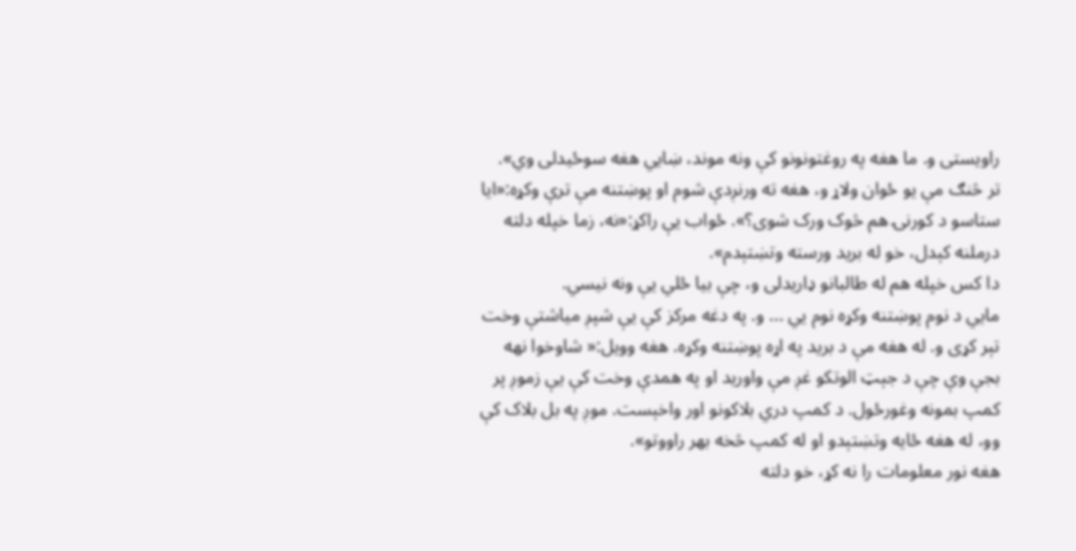راویستی و. ما هغه په روغتونونو کې ونه موند، ښايي هغه سوځیدلی وي».
تر څنګ مې یو ځوان ولاړ و، هغه ته ورنږدې شوم او پوښتنه مې ترې وکړه:«ایا ستاسو د کورنۍ هم څوک ورک شوی؟». ځواب یې راکړ:«نه، زما خپله دلته درملنه کېدل، خو له برید ورسته وتښتېدم».
دا کس خپله هم له طالبانو ډاریدلی و، چې بیا ځلي یې ونه نیسي.
مايي د نوم پوښتنه وکړه نوم يي ... و. په دغه مرکز کې یې شپږ میاشتې وخت تېر کړی و. له هغه مې د برید په اړه پوښتنه وکړه. هغه وویل:« شاوخوا نهه بجې وې چې د جېټ الوتکو غږ مې واورید او په همدې وخت کې یې زموږ پر کمپ بمونه وغورځول. د کمپ دري بلاکونو اور واخېست. موږ په بل بلاک کې وو، له هغه ځایه وتښتېدو او له کمپ څخه بهر راووتو».
هغه نور معلومات را نه کړ، خو دلته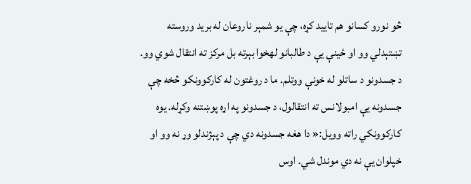څو نورو کسانو هم تایید کړه، چې یو شمېر ناروعان له برید وروسته تښتېدلي وو او ځینې یې د طالبانو لهخوا بېرته بل مرکز ته انتقال شوي وو.
د جسدونو د ساتلو له خونې ووتلم. ما د روغتون له کارکوونکو څخه چې جسدونه یې امبولانس ته انتقالول، د جسدونو په اړه پوښتنه وکړله. یوه کارکوونکي راته وویل:« دا هغه جسدونه دي چې د پېژندلو وړ نه وو او خپلوان یې نه دي موندل شي. اوس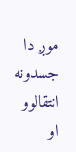موږ دا جسدونه انتقالوو او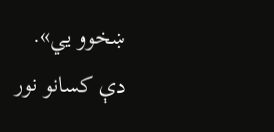ښخوو يي».
دې کسانو نور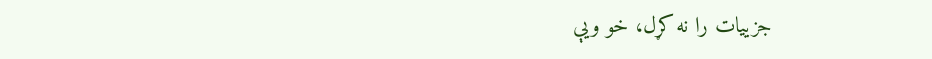جزییات را نه کړل، خو ویې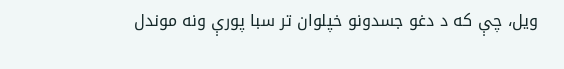ویل، چې که د دغو جسدونو خپلوان تر سبا پورې ونه موندل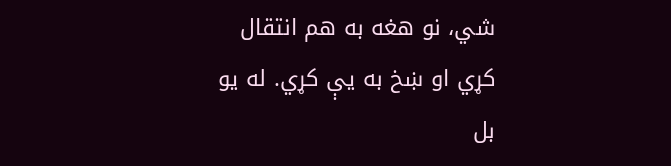شي، نو هغه به هم انتقال کړي او ښخ به یې کړي. له یو بل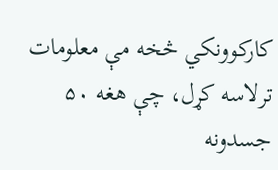کارکوونکي څخه مې معلومات ترلاسه کړل، چې هغه ۵۰ جسدونه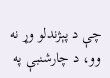چې د پېژندلو وړ نه وو، د چارشنبې په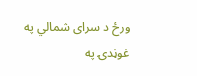ورځ د سرای شمالي په غوڼدۍ په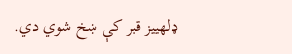ډلهییز قبر کې ښخ شوي دي.